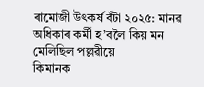ৰামোজী উৎকৰ্ষ বঁটা ২০২৫: মানৱ অধিকাৰ কৰ্মী হ’বলৈ কিয় মন মেলিছিল পল্লৱীয়ে
কিমানক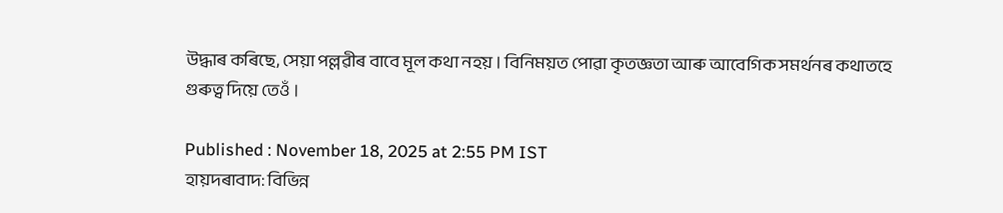উদ্ধাৰ কৰিছে, সেয়া পল্লৱীৰ বাবে মূল কথা নহয় । বিনিময়ত পোৱা কৃতজ্ঞতা আৰু আবেগিক সমৰ্থনৰ কথাতহে গুৰুত্ব দিয়ে তেওঁ ।

Published : November 18, 2025 at 2:55 PM IST
হায়দৰাবাদ: বিভিন্ন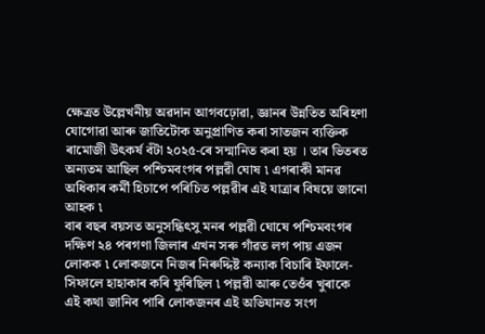ক্ষেত্ৰত উল্লেখনীয় অৱদান আগবঢ়োৱা, জ্ঞানৰ উন্নতিত অৰিহণা যোগোৱা আৰু জাতিটোক অনুপ্ৰাণিত কৰা সাতজন ব্যক্তিক ৰামোজী উৎকৰ্ষ বঁটা ২০২৫-ৰে সন্মানিত কৰা হয় । তাৰ ভিতৰত অন্যতম আছিল পশ্চিমবংগৰ পল্লৱী ঘোষ ৷ এগৰাকী মানৱ অধিকাৰ কৰ্মী হিচাপে পৰিচিত পল্লৱীৰ এই যাত্ৰাৰ বিষয়ে জানো আহক ৷
বাৰ বছৰ বয়সত অনুসন্ধিৎসু মনৰ পল্লৱী ঘোষে পশ্চিমবংগৰ দক্ষিণ ২৪ পৰগণা জিলাৰ এখন সৰু গাঁৱত লগ পায় এজন লোকক ৷ লোকজনে নিজৰ নিৰুদ্দিষ্ট কন্যাক বিচাৰি ইফালে-সিফালে হাহাকাৰ কৰি ফুৰিছিল ৷ পল্লৱী আৰু তেওঁৰ খুৰাকে এই কথা জানিব পাৰি লোকজনৰ এই অভিযানত সংগ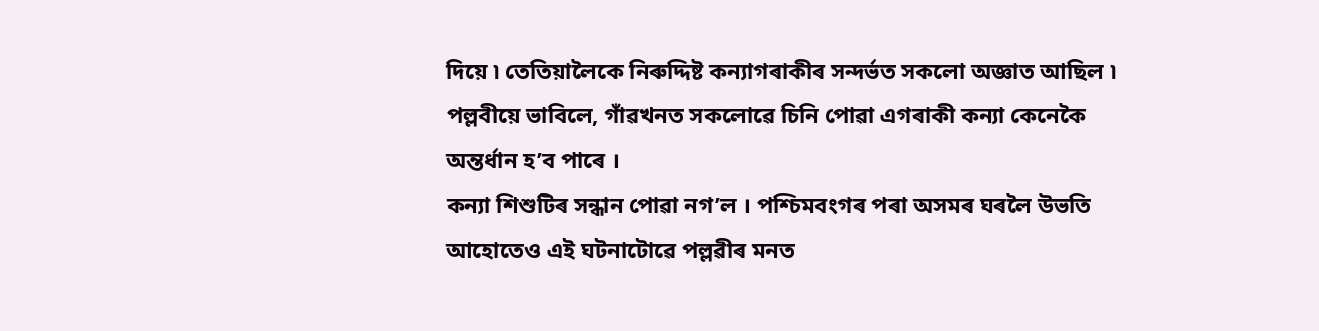দিয়ে ৷ তেতিয়ালৈকে নিৰুদ্দিষ্ট কন্যাগৰাকীৰ সন্দৰ্ভত সকলো অজ্ঞাত আছিল ৷ পল্লবীয়ে ভাবিলে, গাঁৱখনত সকলোৱে চিনি পোৱা এগৰাকী কন্যা কেনেকৈ অন্তৰ্ধান হ’ব পাৰে ।
কন্যা শিশুটিৰ সন্ধান পোৱা নগ’ল । পশ্চিমবংগৰ পৰা অসমৰ ঘৰলৈ উভতি আহোতেও এই ঘটনাটোৱে পল্লৱীৰ মনত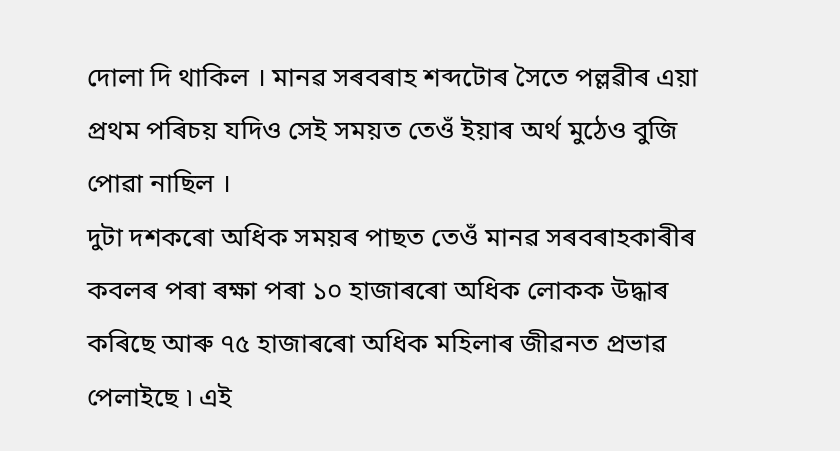দোলা দি থাকিল । মানৱ সৰবৰাহ শব্দটোৰ সৈতে পল্লৱীৰ এয়া প্ৰথম পৰিচয় যদিও সেই সময়ত তেওঁ ইয়াৰ অৰ্থ মুঠেও বুজি পোৱা নাছিল ।
দুটা দশকৰো অধিক সময়ৰ পাছত তেওঁ মানৱ সৰবৰাহকাৰীৰ কবলৰ পৰা ৰক্ষা পৰা ১০ হাজাৰৰো অধিক লোকক উদ্ধাৰ কৰিছে আৰু ৭৫ হাজাৰৰো অধিক মহিলাৰ জীৱনত প্ৰভাৱ পেলাইছে ৷ এই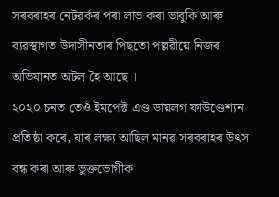সৰবৰাহৰ নেটৱৰ্কৰ পৰা লাভ কৰা ভাবুকি আৰু ব্যৱস্থাগত উদাসীনতাৰ পিছতো পল্লৱীয়ে নিজৰ অভিযানত অটল হৈ আছে ।
২০২০ চনত তেওঁ ইমপেক্ট এণ্ড ডায়লগ ফাউণ্ডেশ্যন প্ৰতিষ্ঠা কৰে, যাৰ লক্ষ্য আছিল মানৱ সৰবৰাহৰ উৎস বন্ধ কৰা আৰু ভুক্তভোগীক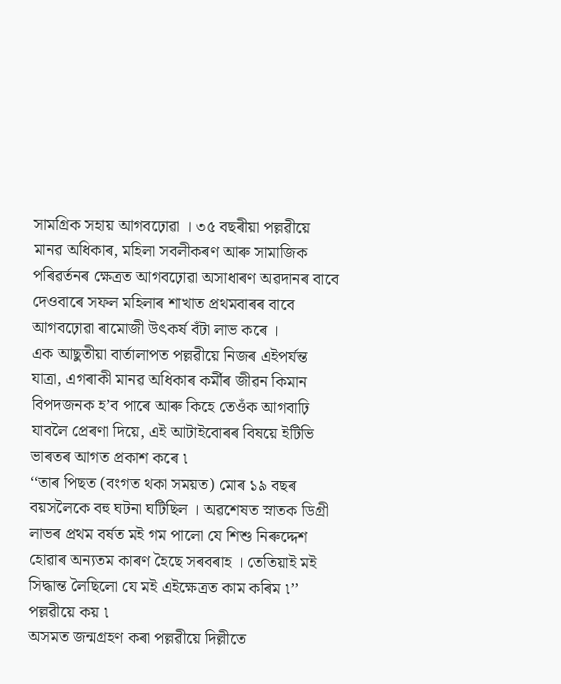সামগ্ৰিক সহায় আগবঢ়োৱা । ৩৫ বছৰীয়া পল্লৱীয়ে মানৱ অধিকাৰ, মহিলা সবলীকৰণ আৰু সামাজিক পৰিৱৰ্তনৰ ক্ষেত্ৰত আগবঢ়োৱা অসাধাৰণ অৱদানৰ বাবে দেওবাৰে সফল মহিলাৰ শাখাত প্ৰথমবাৰৰ বাবে আগবঢ়োৱা ৰামোজী উৎকৰ্ষ বঁটা লাভ কৰে ।
এক আছুতীয়া বাৰ্তালাপত পল্লৱীয়ে নিজৰ এইপৰ্যন্ত যাত্ৰা, এগৰাকী মানৱ অধিকাৰ কৰ্মীৰ জীৱন কিমান বিপদজনক হ’ব পাৰে আৰু কিহে তেওঁক আগবাঢ়ি যাবলৈ প্ৰেৰণা দিয়ে, এই আটাইবোৰৰ বিষয়ে ইটিভি ভাৰতৰ আগত প্ৰকাশ কৰে ৷
‘‘তাৰ পিছত (বংগত থকা সময়ত) মোৰ ১৯ বছৰ বয়সলৈকে বহু ঘটনা ঘটিছিল । অৱশেষত স্নাতক ডিগ্ৰী লাভৰ প্ৰথম বৰ্ষত মই গম পালো যে শিশু নিৰুদ্দেশ হোৱাৰ অন্যতম কাৰণ হৈছে সৰবৰাহ । তেতিয়াই মই সিদ্ধান্ত লৈছিলো যে মই এইক্ষেত্ৰত কাম কৰিম ৷’’ পল্লৱীয়ে কয় ৷
অসমত জন্মগ্ৰহণ কৰা পল্লৱীয়ে দিল্লীতে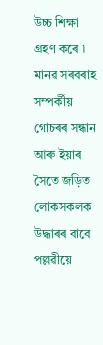উচ্চ শিক্ষা গ্ৰহণ কৰে ৷ মানৱ সৰবৰাহ সম্পৰ্কীয় গোচৰৰ সন্ধান আৰু ইয়াৰ সৈতে জড়িত লোকসকলক উদ্ধাৰৰ বাবে পল্লৱীয়ে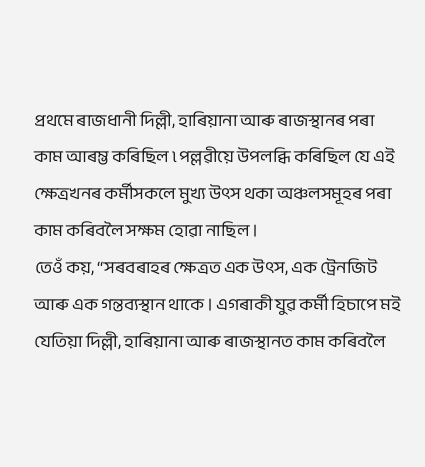প্ৰথমে ৰাজধানী দিল্লী, হাৰিয়ানা আৰু ৰাজস্থানৰ পৰা কাম আৰম্ভ কৰিছিল ৷ পল্লৱীয়ে উপলব্ধি কৰিছিল যে এই ক্ষেত্ৰখনৰ কৰ্মীসকলে মুখ্য উৎস থকা অঞ্চলসমূহৰ পৰা কাম কৰিবলৈ সক্ষম হোৱা নাছিল ।
তেওঁ কয়, ‘‘সৰবৰাহৰ ক্ষেত্ৰত এক উৎস, এক ট্ৰেনজিট আৰু এক গন্তব্যস্থান থাকে । এগৰাকী যুৱ কৰ্মী হিচাপে মই যেতিয়া দিল্লী, হাৰিয়ানা আৰু ৰাজস্থানত কাম কৰিবলৈ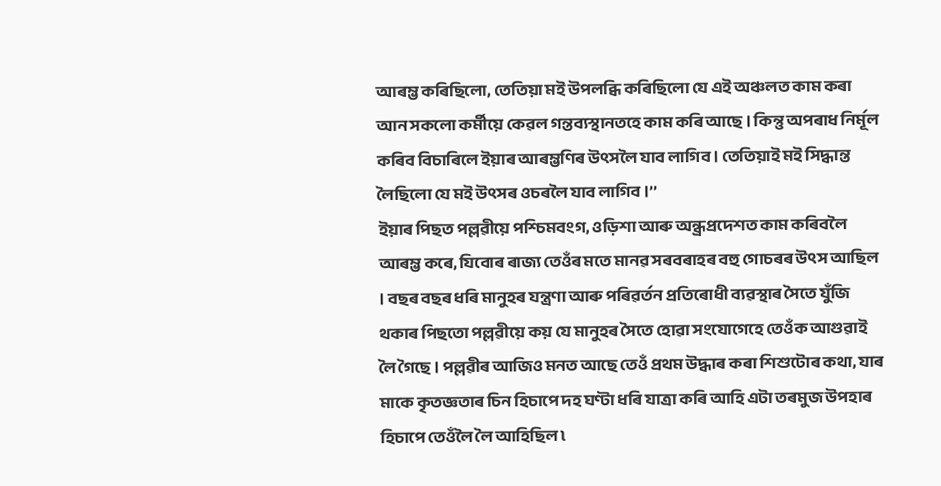আৰম্ভ কৰিছিলো, তেতিয়া মই উপলব্ধি কৰিছিলো যে এই অঞ্চলত কাম কৰা আন সকলো কৰ্মীয়ে কেৱল গন্তব্যস্থানতহে কাম কৰি আছে । কিন্তু অপৰাধ নিৰ্মূল কৰিব বিচাৰিলে ইয়াৰ আৰম্ভণিৰ উৎসলৈ যাব লাগিব । তেতিয়াই মই সিদ্ধান্ত লৈছিলো যে মই উৎসৰ ওচৰলৈ যাব লাগিব ।’’
ইয়াৰ পিছত পল্লৱীয়ে পশ্চিমবংগ, ওড়িশা আৰু অন্ধ্ৰপ্ৰদেশত কাম কৰিবলৈ আৰম্ভ কৰে, যিবোৰ ৰাজ্য তেওঁৰ মতে মানৱ সৰবৰাহৰ বহু গোচৰৰ উৎস আছিল । বছৰ বছৰ ধৰি মানুহৰ যন্ত্ৰণা আৰু পৰিৱৰ্তন প্ৰতিৰোধী ব্যৱস্থাৰ সৈতে যুঁজি থকাৰ পিছতো পল্লৱীয়ে কয় যে মানুহৰ সৈতে হোৱা সংযোগেহে তেওঁক আগুৱাই লৈ গৈছে । পল্লৱীৰ আজিও মনত আছে তেওঁ প্ৰথম উদ্ধাৰ কৰা শিশুটোৰ কথা, যাৰ মাকে কৃতজ্ঞতাৰ চিন হিচাপে দহ ঘণ্টা ধৰি যাত্ৰা কৰি আহি এটা তৰমুজ উপহাৰ হিচাপে তেওঁলৈ লৈ আহিছিল ৷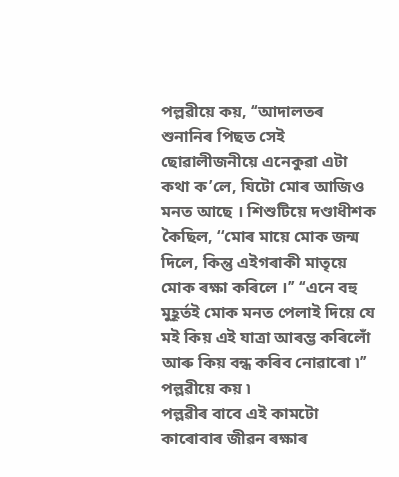পল্লৱীয়ে কয়, ‘‘আদালতৰ শুনানিৰ পিছত সেই ছোৱালীজনীয়ে এনেকুৱা এটা কথা ক’লে, যিটো মোৰ আজিও মনত আছে । শিশুটিয়ে দণ্ডাধীশক কৈছিল, ‘‘মোৰ মায়ে মোক জন্ম দিলে, কিন্তু এইগৰাকী মাতৃয়ে মোক ৰক্ষা কৰিলে ।’’ ‘‘এনে বহু মুহূৰ্তই মোক মনত পেলাই দিয়ে যে মই কিয় এই যাত্ৰা আৰম্ভ কৰিলোঁ আৰু কিয় বন্ধ কৰিব নোৱাৰো ৷’’ পল্লৱীয়ে কয় ৷
পল্লৱীৰ বাবে এই কামটো কাৰোবাৰ জীৱন ৰক্ষাৰ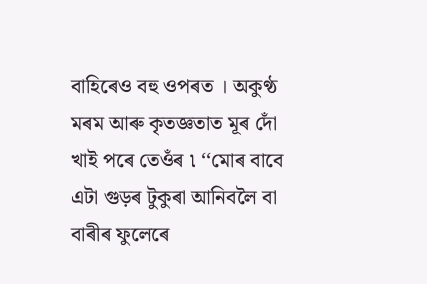বাহিৰেও বহু ওপৰত । অকুণ্ঠ মৰম আৰু কৃতজ্ঞতাত মূৰ দোঁ খাই পৰে তেওঁৰ ৷ ‘‘মোৰ বাবে এটা গুড়ৰ টুকুৰা আনিবলৈ বা বাৰীৰ ফুলেৰে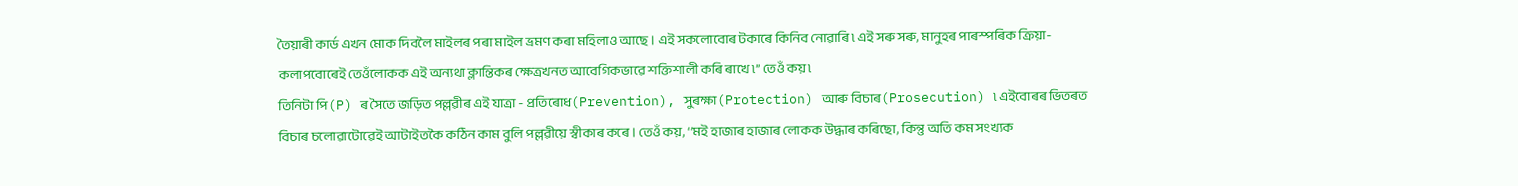তৈয়াৰী কাৰ্ড এখন মোক দিবলৈ মাইলৰ পৰা মাইল ভ্ৰমণ কৰা মহিলাও আছে । এই সকলোবোৰ টকাৰে কিনিব নোৱাৰি ৷ এই সৰু সৰু, মানুহৰ পাৰস্পৰিক ক্ৰিয়া-কলাপবোৰেই তেওঁলোকক এই অন্যথা ক্লান্তিকৰ ক্ষেত্ৰখনত আবেগিকভাৱে শক্তিশালী কৰি ৰাখে ৷’’ তেওঁ কয় ৷
তিনিটা পি(P) ৰ সৈতে জড়িত পল্লৱীৰ এই যাত্ৰা - প্ৰতিৰোধ(Prevention), সুৰক্ষা(Protection) আৰু বিচাৰ(Prosecution) ৷ এইবোৰৰ ভিতৰত বিচাৰ চলোৱাটোৱেই আটাইতকৈ কঠিন কাম বুলি পল্লৱীয়ে স্বীকাৰ কৰে । তেওঁ কয়, ‘‘মই হাজাৰ হাজাৰ লোকক উদ্ধাৰ কৰিছো, কিন্তু অতি কম সংখ্যক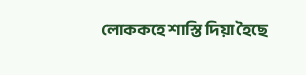লোককহে শাস্তি দিয়া হৈছে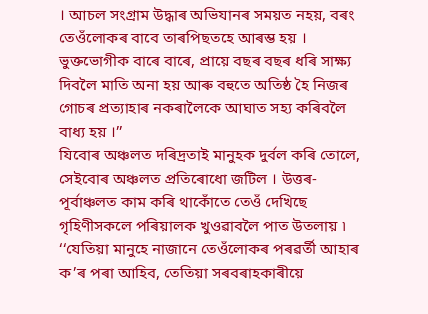। আচল সংগ্ৰাম উদ্ধাৰ অভিযানৰ সময়ত নহয়, বৰং তেওঁলোকৰ বাবে তাৰপিছতহে আৰম্ভ হয় । ভুক্তভোগীক বাৰে বাৰে, প্ৰায়ে বছৰ বছৰ ধৰি সাক্ষ্য দিবলৈ মাতি অনা হয় আৰু বহুতে অতিষ্ঠ হৈ নিজৰ গোচৰ প্ৰত্যাহাৰ নকৰালৈকে আঘাত সহ্য কৰিবলৈ বাধ্য হয় ।’’
যিবোৰ অঞ্চলত দৰিদ্ৰতাই মানুহক দুৰ্বল কৰি তোলে, সেইবোৰ অঞ্চলত প্ৰতিৰোধো জটিল । উত্তৰ-পূর্বাঞ্চলত কাম কৰি থাকোঁতে তেওঁ দেখিছে গৃহিণীসকলে পৰিয়ালক খুওৱাবলৈ পাত উতলায় ৷ ‘‘যেতিয়া মানুহে নাজানে তেওঁলোকৰ পৰৱৰ্তী আহাৰ ক’ৰ পৰা আহিব, তেতিয়া সৰবৰাহকাৰীয়ে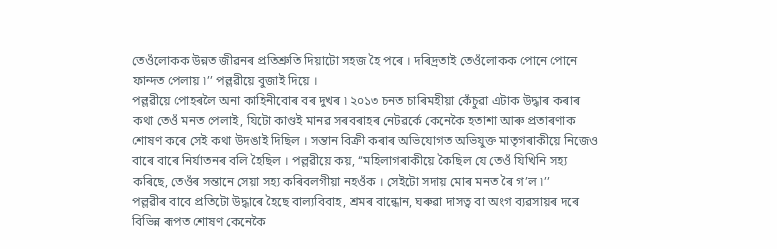তেওঁলোকক উন্নত জীৱনৰ প্ৰতিশ্ৰুতি দিয়াটো সহজ হৈ পৰে । দৰিদ্ৰতাই তেওঁলোকক পোনে পোনে ফান্দত পেলায় ৷’’ পল্লৱীয়ে বুজাই দিয়ে ।
পল্লৱীয়ে পোহৰলৈ অনা কাহিনীবোৰ বৰ দুখৰ ৷ ২০১৩ চনত চাৰিমহীয়া কেঁচুৱা এটাক উদ্ধাৰ কৰাৰ কথা তেওঁ মনত পেলাই, যিটো কাণ্ডই মানৱ সৰবৰাহৰ নেটৱৰ্কে কেনেকৈ হতাশা আৰু প্ৰতাৰণাক শোষণ কৰে সেই কথা উদঙাই দিছিল । সন্তান বিক্ৰী কৰাৰ অভিযোগত অভিযুক্ত মাতৃগৰাকীয়ে নিজেও বাৰে বাৰে নিৰ্যাতনৰ বলি হৈছিল । পল্লৱীয়ে কয়, ‘‘মহিলাগৰাকীয়ে কৈছিল যে তেওঁ যিখিনি সহ্য কৰিছে, তেওঁৰ সন্তানে সেয়া সহ্য কৰিবলগীয়া নহওঁক । সেইটো সদায় মোৰ মনত ৰৈ গ’ল ৷’’
পল্লৱীৰ বাবে প্ৰতিটো উদ্ধাৰে হৈছে বাল্যবিবাহ, শ্ৰমৰ বান্ধোন, ঘৰুৱা দাসত্ব বা অংগ ব্যৱসায়ৰ দৰে বিভিন্ন ৰূপত শোষণ কেনেকৈ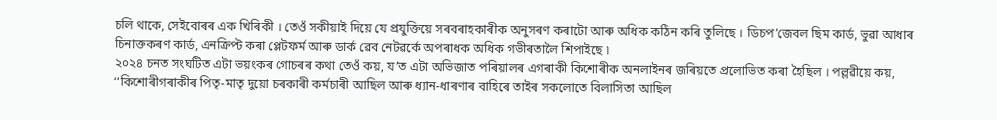চলি থাকে, সেইবোৰৰ এক খিৰিকী । তেওঁ সকীয়াই দিয়ে যে প্ৰযুক্তিয়ে সৰবৰাহকাৰীক অনুসৰণ কৰাটো আৰু অধিক কঠিন কৰি তুলিছে । ডিচপ’জেবল ছিম কাৰ্ড, ভুৱা আধাৰ চিনাক্তকৰণ কাৰ্ড, এনক্ৰিপ্ট কৰা প্লেটফৰ্ম আৰু ডাৰ্ক ৱেব নেটৱৰ্কে অপৰাধক অধিক গভীৰতালৈ শিপাইছে ৷
২০২৪ চনত সংঘটিত এটা ভয়ংকৰ গোচৰৰ কথা তেওঁ কয়, য’ত এটা অভিজাত পৰিয়ালৰ এগৰাকী কিশোৰীক অনলাইনৰ জৰিয়তে প্ৰলোভিত কৰা হৈছিল । পল্লৱীয়ে কয়, ‘‘কিশোৰীগৰাকীৰ পিতৃ-মাতৃ দুয়ো চৰকাৰী কৰ্মচাৰী আছিল আৰু ধ্যান-ধাৰণাৰ বাহিৰে তাইৰ সকলোতে বিলাসিতা আছিল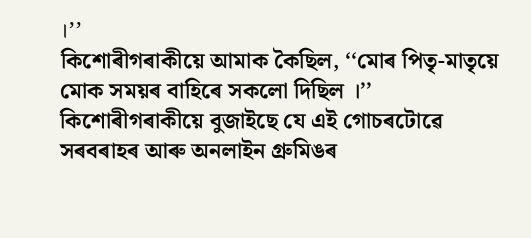।’’
কিশোৰীগৰাকীয়ে আমাক কৈছিল, ‘‘মোৰ পিতৃ-মাতৃয়ে মোক সময়ৰ বাহিৰে সকলো দিছিল ।’’ কিশোৰীগৰাকীয়ে বুজাইছে যে এই গোচৰটোৱে সৰবৰাহৰ আৰু অনলাইন গ্ৰুমিঙৰ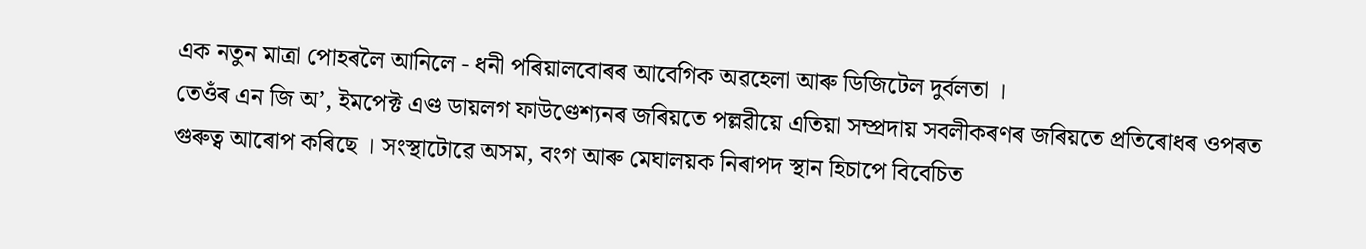এক নতুন মাত্ৰা পোহৰলৈ আনিলে - ধনী পৰিয়ালবোৰৰ আবেগিক অৱহেলা আৰু ডিজিটেল দুৰ্বলতা ।
তেওঁৰ এন জি অ’, ইমপেক্ট এণ্ড ডায়লগ ফাউণ্ডেশ্যনৰ জৰিয়তে পল্লৱীয়ে এতিয়া সম্প্ৰদায় সবলীকৰণৰ জৰিয়তে প্ৰতিৰোধৰ ওপৰত গুৰুত্ব আৰোপ কৰিছে । সংস্থাটোৱে অসম, বংগ আৰু মেঘালয়ক নিৰাপদ স্থান হিচাপে বিবেচিত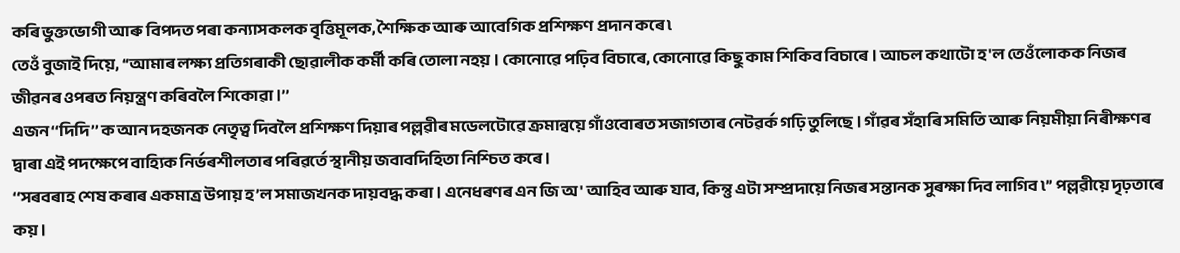কৰি ভুক্তভোগী আৰু বিপদত পৰা কন্যাসকলক বৃত্তিমূলক, শৈক্ষিক আৰু আবেগিক প্ৰশিক্ষণ প্ৰদান কৰে ৷
তেওঁ বুজাই দিয়ে, ‘‘আমাৰ লক্ষ্য প্ৰতিগৰাকী ছোৱালীক কৰ্মী কৰি তোলা নহয় । কোনোৱে পঢ়িব বিচাৰে, কোনোৱে কিছু কাম শিকিব বিচাৰে । আচল কথাটো হ'ল তেওঁলোকক নিজৰ জীৱনৰ ওপৰত নিয়ন্ত্ৰণ কৰিবলৈ শিকোৱা ।’’
এজন ‘‘দিদি’’ ক আন দহজনক নেতৃত্ব দিবলৈ প্ৰশিক্ষণ দিয়াৰ পল্লৱীৰ মডেলটোৱে ক্ৰমান্বয়ে গাঁওবোৰত সজাগতাৰ নেটৱৰ্ক গঢ়ি তুলিছে । গাঁৱৰ সঁহাৰি সমিতি আৰু নিয়মীয়া নিৰীক্ষণৰ দ্বাৰা এই পদক্ষেপে বাহ্যিক নিৰ্ভৰশীলতাৰ পৰিৱৰ্তে স্থানীয় জবাবদিহিতা নিশ্চিত কৰে ।
‘‘সৰবৰাহ শেষ কৰাৰ একমাত্ৰ উপায় হ’ল সমাজখনক দায়বদ্ধ কৰা । এনেধৰণৰ এন জি অ' আহিব আৰু যাব, কিন্তু এটা সম্প্ৰদায়ে নিজৰ সন্তানক সুৰক্ষা দিব লাগিব ৷’’ পল্লৱীয়ে দৃঢ়তাৰে কয় ।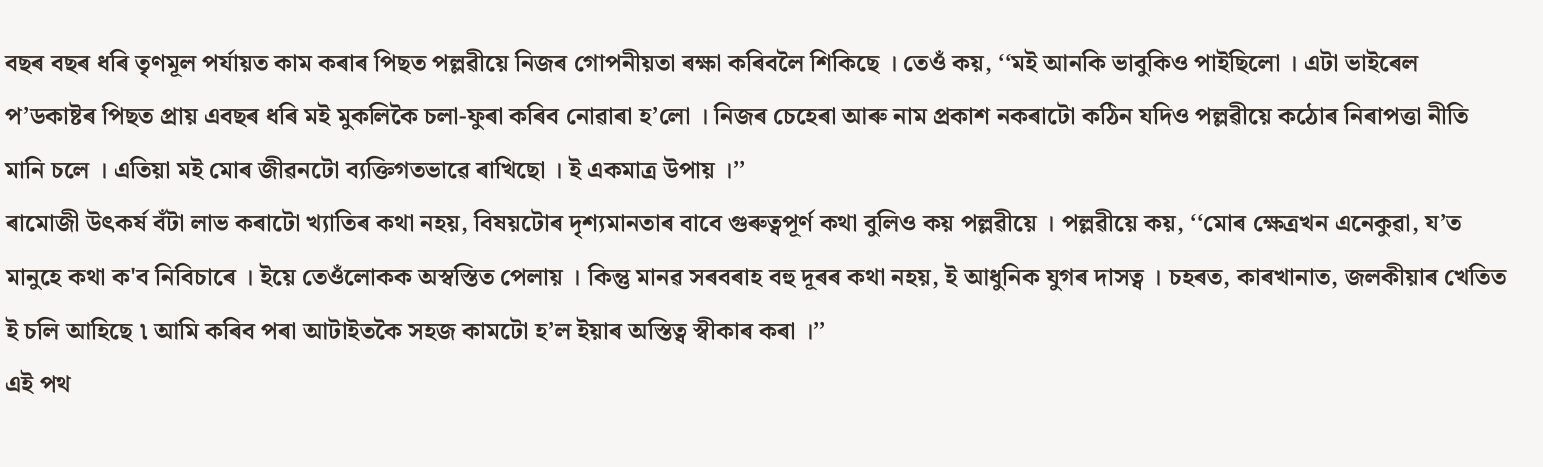বছৰ বছৰ ধৰি তৃণমূল পৰ্যায়ত কাম কৰাৰ পিছত পল্লৱীয়ে নিজৰ গোপনীয়তা ৰক্ষা কৰিবলৈ শিকিছে । তেওঁ কয়, ‘‘মই আনকি ভাবুকিও পাইছিলো । এটা ভাইৰেল প’ডকাষ্টৰ পিছত প্ৰায় এবছৰ ধৰি মই মুকলিকৈ চলা-ফুৰা কৰিব নোৱাৰা হ’লো । নিজৰ চেহেৰা আৰু নাম প্ৰকাশ নকৰাটো কঠিন যদিও পল্লৱীয়ে কঠোৰ নিৰাপত্তা নীতি মানি চলে । এতিয়া মই মোৰ জীৱনটো ব্যক্তিগতভাৱে ৰাখিছো । ই একমাত্ৰ উপায় ।’’
ৰামোজী উৎকৰ্ষ বঁটা লাভ কৰাটো খ্যাতিৰ কথা নহয়, বিষয়টোৰ দৃশ্যমানতাৰ বাবে গুৰুত্বপূৰ্ণ কথা বুলিও কয় পল্লৱীয়ে । পল্লৱীয়ে কয়, ‘‘মোৰ ক্ষেত্ৰখন এনেকুৱা, য’ত মানুহে কথা ক'ব নিবিচাৰে । ইয়ে তেওঁলোকক অস্বস্তিত পেলায় । কিন্তু মানৱ সৰবৰাহ বহু দূৰৰ কথা নহয়, ই আধুনিক যুগৰ দাসত্ব । চহৰত, কাৰখানাত, জলকীয়াৰ খেতিত ই চলি আহিছে ৷ আমি কৰিব পৰা আটাইতকৈ সহজ কামটো হ’ল ইয়াৰ অস্তিত্ব স্বীকাৰ কৰা ।’’
এই পথ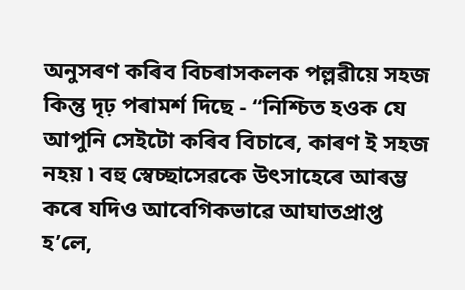অনুসৰণ কৰিব বিচৰাসকলক পল্লৱীয়ে সহজ কিন্তু দৃঢ় পৰামৰ্শ দিছে - ‘‘নিশ্চিত হওক যে আপুনি সেইটো কৰিব বিচাৰে, কাৰণ ই সহজ নহয় ৷ বহু স্বেচ্ছাসেৱকে উৎসাহেৰে আৰম্ভ কৰে যদিও আবেগিকভাৱে আঘাতপ্ৰাপ্ত হ’লে,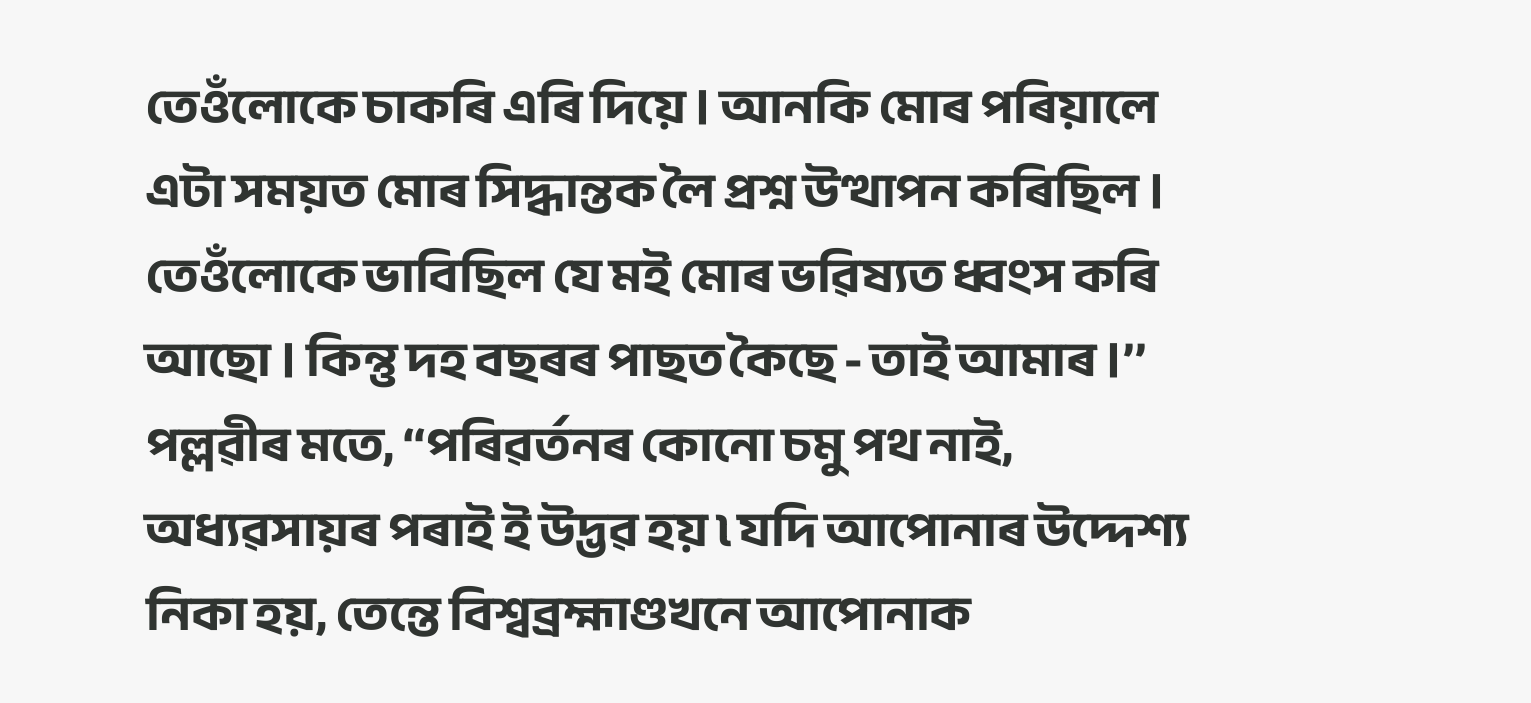তেওঁলোকে চাকৰি এৰি দিয়ে । আনকি মোৰ পৰিয়ালে এটা সময়ত মোৰ সিদ্ধান্তক লৈ প্ৰশ্ন উত্থাপন কৰিছিল । তেওঁলোকে ভাবিছিল যে মই মোৰ ভৱিষ্যত ধ্বংস কৰি আছো । কিন্তু দহ বছৰৰ পাছত কৈছে - তাই আমাৰ ।’’
পল্লৱীৰ মতে, ‘‘পৰিৱৰ্তনৰ কোনো চমু পথ নাই, অধ্যৱসায়ৰ পৰাই ই উদ্ভৱ হয় ৷ যদি আপোনাৰ উদ্দেশ্য নিকা হয়, তেন্তে বিশ্বব্ৰহ্মাণ্ডখনে আপোনাক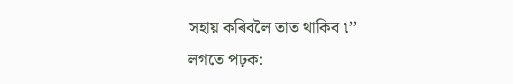সহায় কৰিবলৈ তাত থাকিব ৷’’
লগতে পঢ়ক: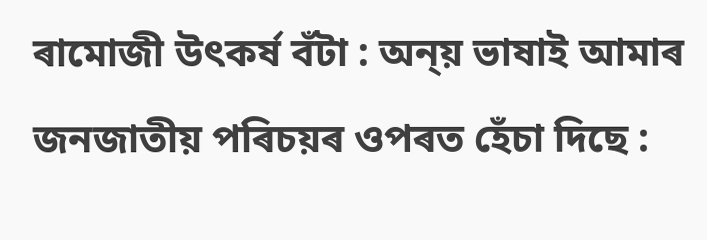ৰামোজী উৎকৰ্ষ বঁটা : অন্য় ভাষাই আমাৰ জনজাতীয় পৰিচয়ৰ ওপৰত হেঁচা দিছে :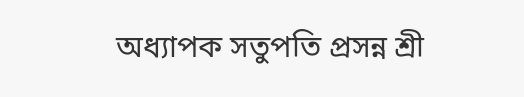অধ্যাপক সতুপতি প্ৰসন্ন শ্ৰী